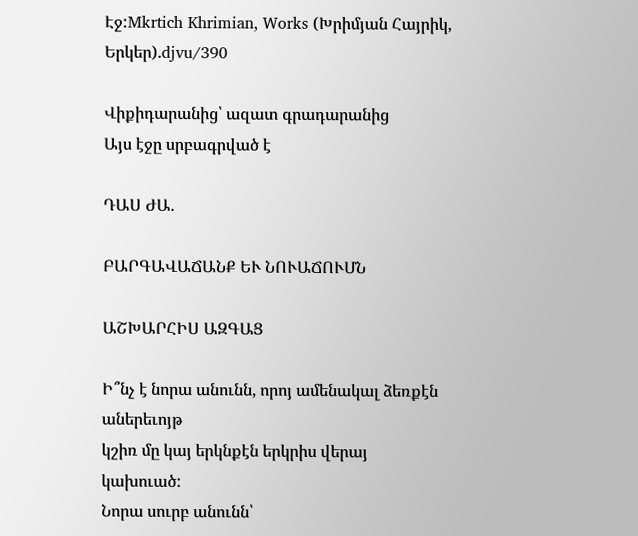Էջ:Mkrtich Khrimian, Works (Խրիմյան Հայրիկ, Երկեր).djvu/390

Վիքիդարանից՝ ազատ գրադարանից
Այս էջը սրբագրված է

ԴԱՍ ԺԱ.

ԲԱՐԳԱՎԱՃԱՆՔ ԵՒ ՆՈՒԱՃՈՒՄՆ

ԱՇԽԱՐՀԻՍ ԱԶԳԱՑ

Ի՞նչ է նորա անունն, որոյ ամենակալ ձեռքէն աներեւոյթ
կշիռ մը կայ երկնքէն երկրիս վերայ կախուած:
Նորա սուրբ անունն՝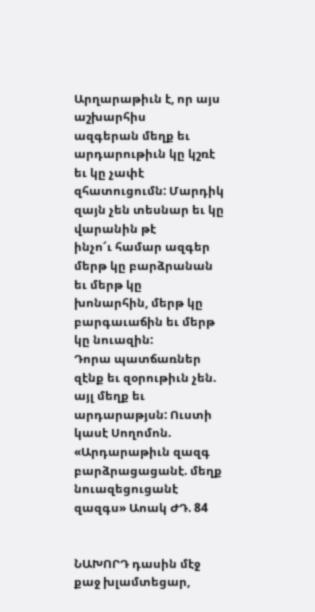Արղարաթիւն է, որ այս աշխարհիս
ազգերան մեղք եւ արդարութիւն կը կշռէ եւ կը չափէ
զհատուցումն: Մարդիկ զայն չեն տեսնար եւ կը վարանին թէ
ինչո՜ւ համար ազգեր մերթ կը բարձրանան եւ մերթ կը
խոնարհին, մերթ կը բարգաւաճին եւ մերթ կը նուազին:
Դորա պատճառներ զէնք եւ զօրութիւն չեն. այլ մեղք եւ
արդարաթյսն: Ուստի կասէ Սողոմոն. «Արդարաթիւն զազգ
բարձրացացանէ. մեղք նուազեցուցանէ զազգս» Աոակ ԺԴ. 84


ՆԱԽՈՐԴ դասին մէջ քաջ խլամտեցար,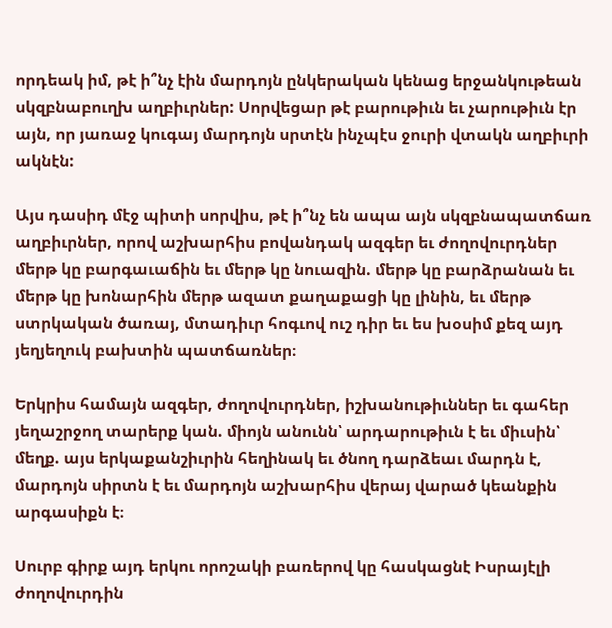որդեակ իմ, թէ ի՞նչ էին մարդոյն ընկերական կենաց երջանկութեան սկզբնաբուղխ աղբիւրներ: Սորվեցար թէ բարութիւն եւ չարութիւն էր այն, որ յառաջ կուգայ մարդոյն սրտէն ինչպէս ջուրի վտակն աղբիւրի ակնէն:

Այս դասիդ մէջ պիտի սորվիս, թէ ի՞նչ են ապա այն սկզբնապատճառ աղբիւրներ, որով աշխարհիս բովանդակ ազգեր եւ ժողովուրդներ մերթ կը բարգաւաճին եւ մերթ կը նուազին. մերթ կը բարձրանան եւ մերթ կը խոնարհին մերթ ազատ քաղաքացի կը լինին, եւ մերթ ստրկական ծառայ, մտադիւր հոգւով ուշ դիր եւ ես խօսիմ քեզ այդ յեղյեղուկ բախտին պատճառներ։

Երկրիս համայն ազգեր, ժողովուրդներ, իշխանութիւններ եւ գահեր յեղաշրջող տարերք կան. միոյն անունն՝ արդարութիւն է եւ միւսին՝ մեղք. այս երկաքանշիւրին հեղինակ եւ ծնող դարձեաւ մարդն է, մարդոյն սիրտն է եւ մարդոյն աշխարհիս վերայ վարած կեանքին արգասիքն է։

Սուրբ գիրք այդ երկու որոշակի բառերով կը հասկացնէ Իսրայէլի ժողովուրդին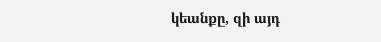կեանքը, զի այդ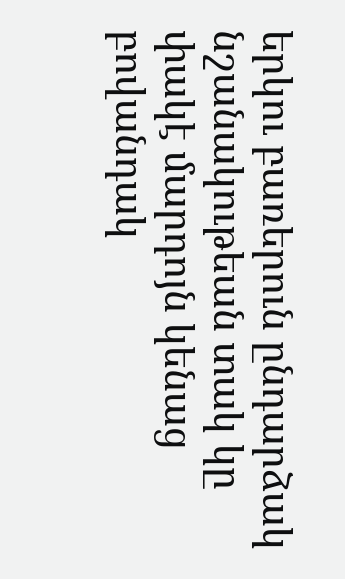երկու բառերուն ընդարձակ նշանակութեան տակ կը փակէ մարդոյն կենաց բովանդակ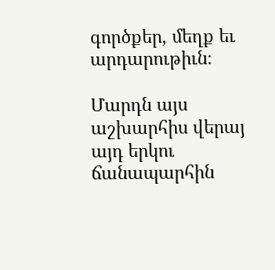գործքեր, մեղք եւ արդարութիւն։

Մարդն այս աշխարհիս վերայ այդ երկու ճանապարհին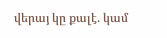վերայ կը քալէ. կամ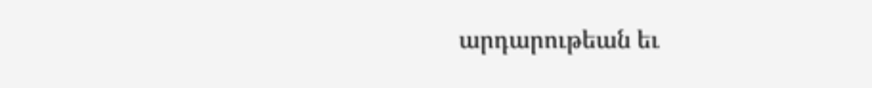արդարութեան եւ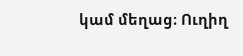կամ մեղաց։ Ուղիղ